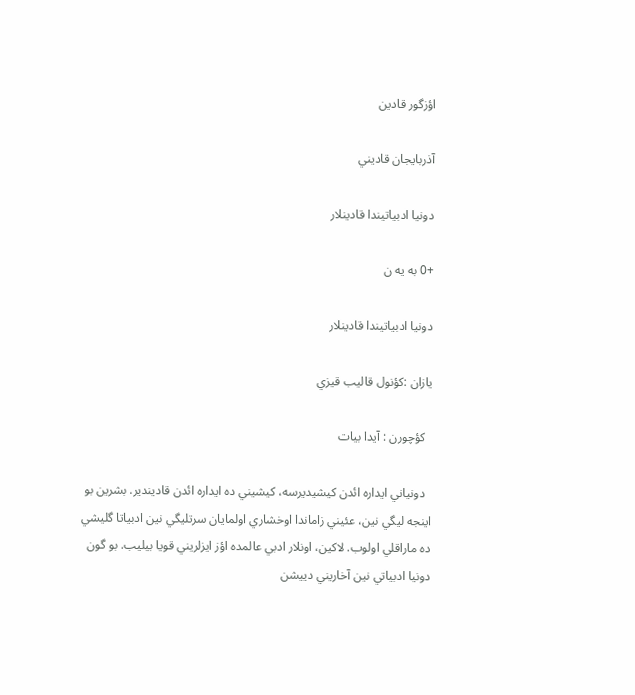اؤزگور قادين

آذربايجان قاديني

دونيا ادبياتيندا قادينلار

+0 به یه ن

دونيا ادبياتيندا قادينلار

يازان :كؤنول قاليب قيزي

  كؤچورن : آيدا بيات

  دونياني ايداره ائدن كيشيديرسه، كيشيني ده ايداره ائدن قاديندير. بشرين بو اينجه ليگي نين، عئيني زاماندا اوخشاري اولمايان سرتليگي نين ادبياتا گليشي ده ماراقلي اولوب. لاكين، اونلار ادبي عالمده اؤز ايزلريني قويا بيليب. بو گون دونيا ادبياتي نين آخاريني دييشن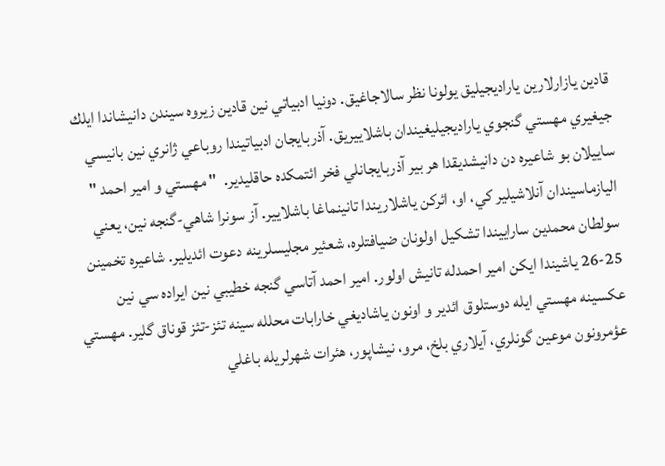قادين يازارلارين ياراديجيليق يولونا نظر سالاجاغيق. دونيا ادبياتي نين قادين زيروه سيندن دانيشاندا ايلك جيغيري مهستي گنجوي ياراديجيليغيندان باشلاييريق. آذربايجان ادبياتيندا روباعي ژانري نين بانيسي ساييلان بو شاعيره دن دانيشديقدا هر بير آذربايجانلي فخر ائتمكده حاقليدير.  " مهستي و امير احمد "  اليازماسيندان آنلاشيلير كي، او، ائركن ياشلاريندا تانينماغا باشلايير. آز سونرا شاهي-گنجه نين، يعني سولطان محمدين ساراييندا تشكيل اولونان ضيافتلره، شعئير مجليسلرينه دعوت ائديلير. شاعيره تخمينن 25-26 ياشيندا ايكن امير احمدله تانيش اولور. امير احمد آتاسي گنجه خطيبي نين ايراده سي نين عكسينه مهستي ايله دوستلوق ائدير و اونون ياشاديغي خارابات محلله سينه تئز-تئز قوناق گلير. مهستي عؤمرونون موعين گونلري، آيلاري بلخ، مرو، نيشاپور، هئرات شهرلريله باغلي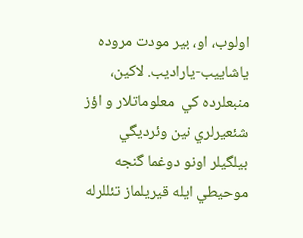اولوب، او، بير مودت مروده ياشاييب-ياراديب. لاكين، منبعلرده كي  معلوماتلار و اؤز شئعيرلري نين وئرديگي بيلگيلر اونو دوغما گنجه موحيطي ايله قيريلماز تئللرله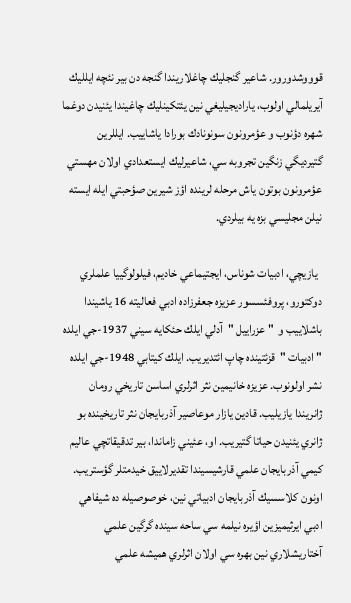قوووشدورور. شاعير گنجليك چاغلاريندا گنجه دن بير نئچه ايلليك آيريلمالي اولوب، ياراديجيليغي نين يئتكينليك چاغيندا يئنيدن دوغما شهره دؤنوب و عؤمرونون سونونادك بورادا ياشاييب. ايللرين گتيرديگي زنگين تجروبه سي، شاعيرليك ايستعدادي اولان مهستي عؤمرونون بوتون ياش مرحله لرينده اؤز شيرين صؤحبتي ايله ايسته نيلن مجليسي بزه يه بيلردي.

  يازيچي، ادبيات شوناس، ايجتيماعي خاديم، فيلولوگييا علملري دوكتورو، پروفئسسور عزيزه جعفرزاده ادبي فعاليته 16 ياشيندا باشلاييب و  " عزراييل "  آدلي ايلك حئكايه سيني 1937-جي ايلده  " ادبيات "  قزئتينده چاپ ائتديريب. ايلك كيتابي 1948-جي ايلده نشر اولونوب. عزيزه خانيمين نثر اثرلري اساسن تاريخي رومان ژانريندا يازيليب. قادين يازار موعاصير آذربايجان نثر تاريخينده بو ژانري يئنيدن حياتا گتيريب. او، عئيني زاماندا، بير تدقيقاتچي عاليم كيمي آذربايجان علمي قارشيسيندا تقديرلاييق خيدمتلر گؤستريب. اونون كلاسسيك آذربايجان ادبياتي نين، خوصوصيله ده شيفاهي ادبي ايرثيميزين اؤيره نيلمه سي ساحه سينده گرگين علمي آختاريشلاري نين بهره سي اولان اثرلري هميشه علمي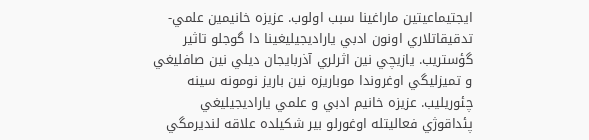ايجتيماعيتين ماراغينا سبب اولوب. عزيزه خانيمين علمي-تدقيقاتلاري اونون ادبي ياراديجيليغينا دا گوجلو تاثير گؤستريب. يازيچي نين اثرلري آذربايجان ديلي نين صافليغي و تميزليگي اوغروندا موباريزه نين باريز نومونه سينه چئوريليب. عزيزه خانيم ادبي و علمي ياراديجيليغي پئداقوژي فعاليتله اوغورلو بير شكيلده علاقه لنديرمگي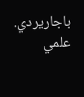باجاريردي. علمي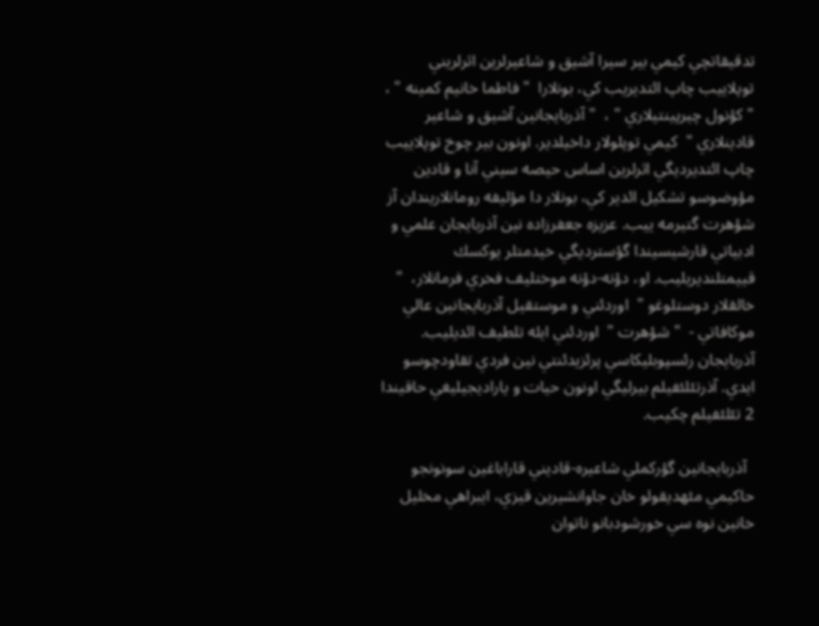تدقيقاتچي كيمي بير سيرا آشيق و شاعيرلرين اثرلريني توپلاييب چاپ ائتديريب كي، بونلارا  " فاطما خانيم كمينه " ،  " كؤنول چيرپينتيلاري " ،  " آذربايجانين آشيق و شاعير قادينلاري "  كيمي توپلولار داخيلدير. اونون بير چوخ توپلاييب چاپ ائتديرديگي اثرلرين اساس حيصه سيني آنا و قادين مؤوضوسو تشكيل ائدير كي، بونلار دا مؤليفه رومانلاريندان آز شؤهرت گتيرمه ييب. عزيزه جعفرزاده نين آذربايجان علمي و ادبياتي قارشيسيندا گؤسترديگي خيدمتلر يوكسك قييمتلنديريليب. او، دؤنه-دؤنه موختليف فخري فرمانلار،  " خالقلار دوستلوغو "  اوردئني و موستقيل آذربايجانين عالي موكافاتي -  " شؤهرت "  اوردئني ايله تلطيف ائديليب. آذربايجان رئسپوبليكاسي پرئزيدئنتي نين فردي تقاودچوسو ايدي. آذرتئلئفيلم بيرليگي اونون حيات و ياراديجيليغي حاقيندا 2 تئلئفيلم چكيب.

  آذربايجانين گؤركملي شاعيره-قاديني قاراباغين سونونجو حاكيمي مئهديقولو خان جاوانشيرين قيزي، ايبراهي مخليل خانين نوه سي خورشودبانو ناتوان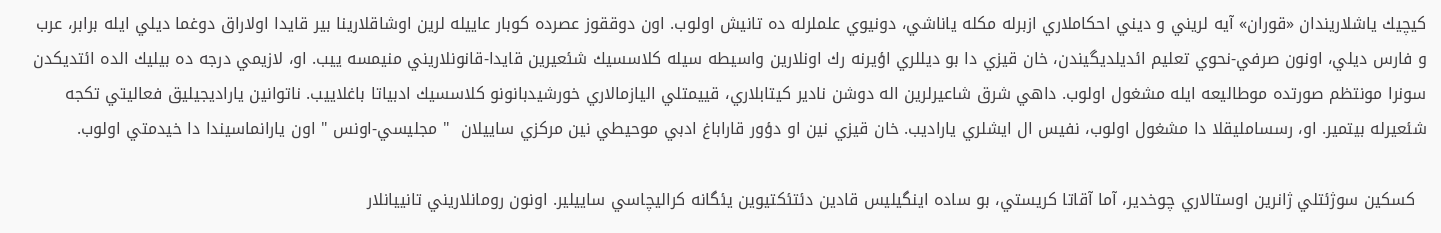كيچيك ياشلاريندان «قوران» آيه لريني و ديني احكاملاري ازبرله مكله ياناشي، دونيوي علملرله ده تانيش اولوب. اون دوققوز عصرده كوبار عاييله لرين اوشاقلارينا بير قايدا اولاراق دوغما ديلي ايله برابر، عرب و فارس ديلي، اونون صرفي-نحوي تعليم ائديلديگيندن، خان قيزي دا بو ديللري اؤيرنه رك اونلارين واسيطه سيله كلاسسيك شئعيرين قايدا-قانونلاريني منيمسه ييب. او، لازيمي درجه ده بيليك الده ائتديكدن سونرا مونتظم صورتده موطاليعه ايله مشغول اولوب. داهي شرق شاعيرلرين اله دوشن نادير كيتابلاري، قييمتلي اليازمالاري خورشيدبانونو كلاسسيك ادبياتا باغلاييب. ناتوانين ياراديجيليق فعاليتي تكجه شئعيرله بيتمير. او، رسسامليقلا دا مشغول اولوب، نفيس ال ايشلري ياراديب. خان قيزي نين او دؤور قاراباغ ادبي موحيطي نين مركزي ساييلان  " مجليسي-اونس " اون يارانماسيندا دا خيدمتي اولوب.

  كسكين سوژئتلي ژانرين اوستالاري چوخدير، آما آقاتا كريستي، بو ساده اينگيليس قادين دئتئكتيوين يئگانه كراليچاسي ساييلير. اونون رومانلاريني تانييانلار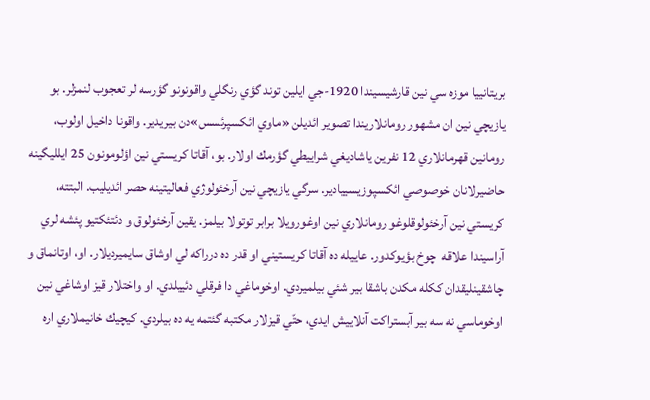بريتانييا موزه سي نين قارشيسيندا 1920-جي ايلين توند گؤي رنگلي واقونونو گؤرسه لر تعجوب لنمزلر. بو يازيچي نين ان مشهور رومانلاريندا تصوير ائديلن «ماوي ائكسپرئسس»دن بيريدير. واقونا داخيل اولوب، رومانين قهرمانلاري 12 نفرين ياشاديغي شراييطي گؤرمك اولار. بو، آقاتا كريستي نين اؤلومونون 25 ايلليگينه حاضيرلانان خوصوصي ائكسپوزيسييادير. سرگي يازيچي نين آرخئولوژي فعاليتينه حصر ائديليب. البتته، كريستي نين آرخئولوقلوغو رومانلاري نين اوغورويلا برابر توتولا بيلمز. يقين آرخئولوق و دئتئكتيو پئشه لري آراسيندا علاقه  چوخ بؤيوكدور. عاييله ده آقاتا كريستيني او قدر ده درراكه لي اوشاق سايميرديلار. او، اوتانماق و چاشقينليقدان ككله مكدن باشقا بير شئي بيلميردي. اوخوماغي دا فرقلي دئييلدي. او واختلار قيز اوشاغي نين اوخوماسي نه سه بير آبستراكت آنلاييش ايدي، حتّي قيزلار مكتبه گئتمه يه ده بيلردي. كيچيك خانيملاري اره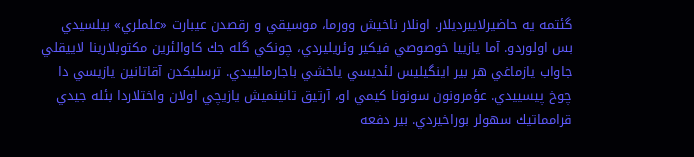گئتمه يه حاضيرلاييرديلار. اونلار ناخيش وورما، موسيقي و رقصدن عيبارت «علملري» بيلسيدي بس اولوردو. آما يازييا خوصوصي فيكير وئريليردي، چونكي گله جك كاوالئرين مكتوبلارينا لاييقلي جاواب يازماغي هر بير اينگيليس لئديسي ياخشي باجارمالييدي. ترسليكدن آقاتانين يازيسي دا چوخ پيسييدي. عؤمرونون سونونا كيمي او، آرتيق تانينميش يازيچي اولان واختلاردا بئله جيدي قرامماتيك سهولر بوراخيردي. بير دفعه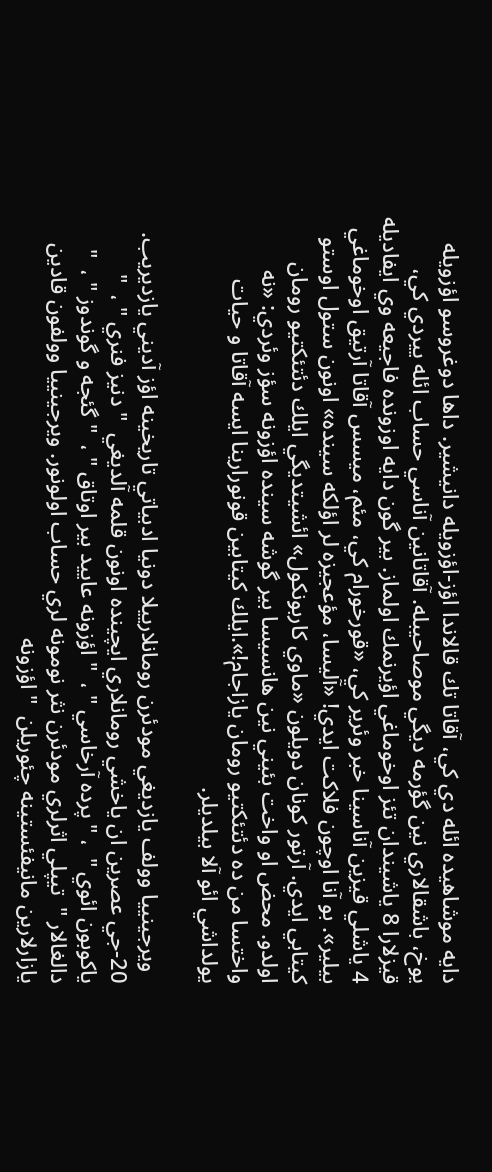دايه موشاهيده ائله دي كي، آقاتا تك قالاندا اؤز-اؤزويله دانيشير. داها دوغروسو اؤزويله يوخ، باشقالاري نين گؤرمه ديگي موصاحيبله. آقاتانين آناسي حساب ائله ييردي كي، قيزلارا 8 ياشيندان تئز اوخوماغي اؤيرنمك اولماز. بير گون دايه اوزونده فاجيعه وي ايفاديله 4 ياشلي قيزين آناسينا خبر وئرير كي، «قورخورام كي، مئم، ميسس آقاتا آرتيق اوخوماغي بيلير». بو آنا اوچون فلاكت ايدي! «آليسا، مؤعجيزه لر اؤلكه سينده» اونون ستول اوستو كيتابي ايدي. آرتور كونان دويلون «ماوي كاربونكول» ائشيتديگي ايلك دئتئكتيو رومان اولدو. محض او واخت بئيني نين هانسيسا بير گوشه سينده اؤزونه سؤز وئردي: «نه واختسا من ده دئتئكتيو رومان يازاجام!».ايلك كيتابين قونورارينا ايسه آقاتا و حيات يولداشي ائو آلا بيلديلر.

  ويرجينييا وولف يازديغي مودئرن رومانلارييلا دونيا ادبياتي تاريخينه اؤز آديني يازديريب. 20-جي عصرين ان ياخشي رومانلاري ايچينده اونون قلمه آلديغي  " دنيز فنري " ،  " ياكوبون ائوي "  ، " پرده آرخاسي " ،  " اؤزونه عاييد بير اوتاق " ،  " گئجه و گوندوز " ،  " دالغالار "  تيپلي اثرلري مودئرن نثر نومونه لري حساب اولونور. ويرجينييا وولفون قادين يازارلارين مانيفئستينه چئوريلن  " اؤزونه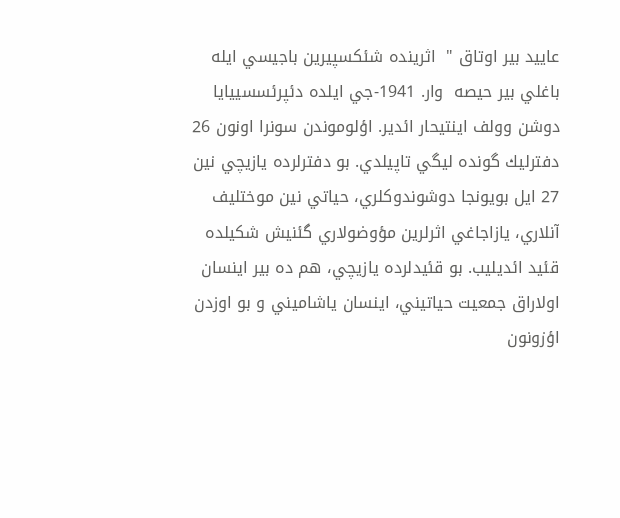عاييد بير اوتاق "  اثرينده شئكسپيرين باجيسي ايله باغلي بير حيصه  وار. 1941-جي ايلده دئپرئسسييايا دوشن وولف اينتيحار ائدير. اؤلوموندن سونرا اونون 26 دفترليك گونده ليگي تاپيلدي. بو دفترلرده يازيچي نين 27 ايل بويونجا دوشوندوكلري، حياتي نين موختليف آنلاري، يازاجاغي اثرلرين مؤوضولاري گئنيش شكيلده قئيد ائديليب. بو قئيدلرده يازيچي، هم ده بير اينسان اولاراق جمعيت حياتيني، اينسان ياشاميني و بو اوزدن اؤزونون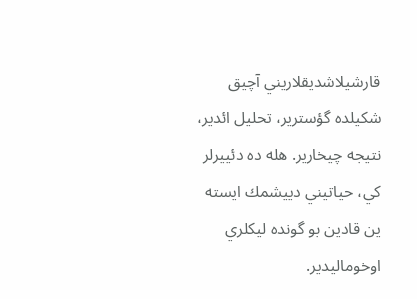قارشيلاشديقلاريني آچيق شكيلده گؤسترير، تحليل ائدير، نتيجه چيخارير. هله ده دئييرلر كي، حياتيني دييشمك ايسته ين قادين بو گونده ليكلري اوخوماليدير.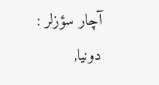آچار سؤزلر : دونیا,